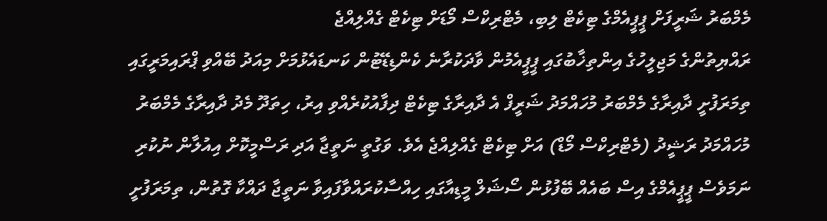މެމްބަރު ޝަރީފަށް ޕީޕީއެމްގެ ޓިކެޓް ލިބި، މެޓްރިކްސް މޯޑަށް ޓިކެޓް ގެއްލިއްޖެ
ރައްޔިތުންގެ މަޖިލީހުގެ އިންތިޚާބުގައި ޕީޕީއެމުން ވާދަކުރާނެ ކެންޑިޑޭޓުން ކަނޑައެޅުމަށް މިއަދު ބޭއްވި ޕްރައިމަރީގައި ތިމަރަފުށީ ދާއިރާގެ މެމްބަރު މުހައްމަދު ޝަރީފް އެ ދާއިރާގެ ޓިކެޓް ދިފާއުކުރެއްވި އިރު، ހިތަދޫ މެދު ދާއިރާގެ މެމްބަރު މުހައްމަދު ރަޝީދު (މެޓްރިކްސް މޯޑް) އަށް ޓިކެޓް ގެއްލިއްޖެ އެވެ. ވަގުތީ ނަތީޖާ އަދި ރަސްމީކޮށް އިއުލާން ނުކުރި ނަމަވެސް ޕީޕީއެމްގެ އިސް ބައެއް ބޭފުޅުން ސޯޝަލް މީޑިއާގައި ހިއްސާކުރައްވާފައިވާ ނަތީޖާ ދައްކާ ގޮތުން، ތިމަރަފުށީ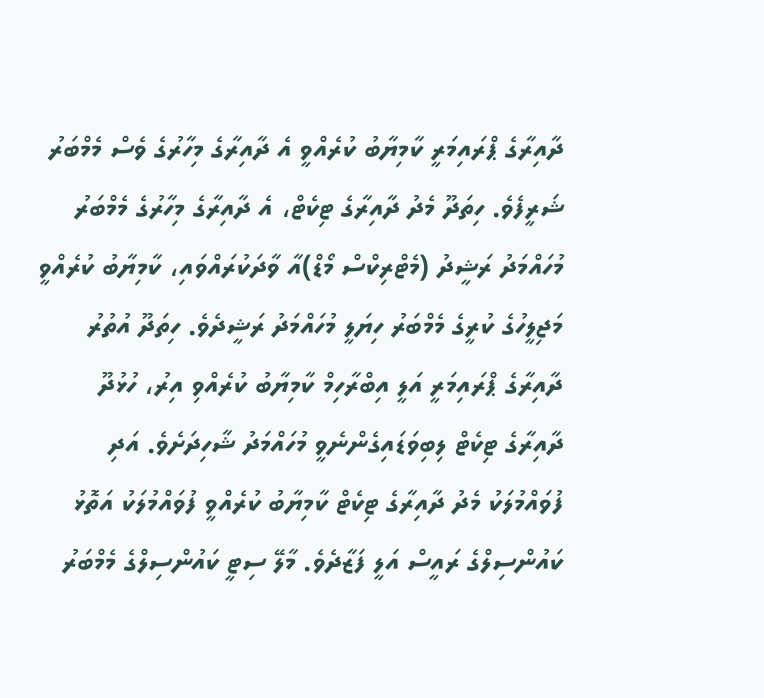ދާއިރާގެ ޕްރައިމަރީ ކާމިޔާބު ކުރެއްވީ އެ ދާއިރާގެ މިހާރުގެ ވެސް މެމްބަރު ޝަރީފެވެ. ހިތަދޫ މެދު ދާއިރާގެ ޓިކެޓް، އެ ދާއިރާގެ މިހާރުގެ މެމްބަރު މުހައްމަދު ރަޝީދު (މެޓްރިކްސް މޯޑް)އާ ވާދަކުރައްވައި، ކާމިޔާބު ކުރެއްވީ މަޖިލީހުގެ ކުރީގެ މެމްބަރު ހިޔަލީ މުހައްމަދު ރަޝީދެވެ. ހިތަދޫ އުތުރު ދާއިރާގެ ޕްރައިމަރީ އަލީ އިބްރާހިމް ކާމިޔާބު ކުރެއްވި އިރު، ހުޅުދޫ ދާއިރާގެ ޓިކެޓް ލިބިވަޑައިގެންނެވީ މުހައްމަދު ޝާހިދަށެވެ. އަދި ފުވައްމުލަކު މެދު ދާއިރާގެ ޓިކެޓް ކާމިޔާބު ކުރެއްވީ ފުވައްމުލަކު އަތޮޅު ކައުންސިލްގެ ރައީސް އަލީ ފަޒާދެވެ. މާލޭ ސިޓީ ކައުންސިލްގެ މެމްބަރު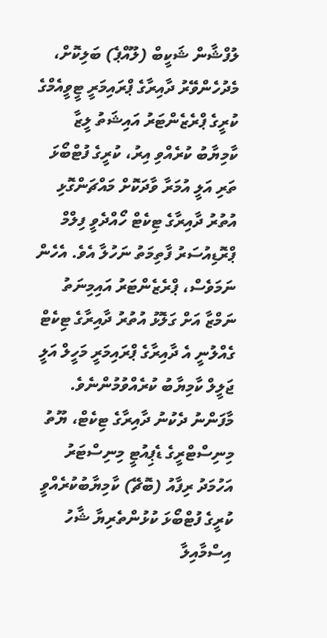ލުފްޝާން ޝަކީބް (ލޫއްޕެ) ބަލިކޮށް، މެދުހެންވޭރު ދާއިރާގެ ޕްރައިމަރީ ޓީވީއެމްގެ ކުރީގެ ޕްރެޒެންޓަރު އައިޝަތު ލީޒާ ކާމިޔާބު ކުރެއްވި އިރު، ކުރީގެ ފުޓްބޯޅަ ތަރި އަލީ އުމަރާ ވާދަކޮށް މައްޗަންގޮޅި އުތުރު ދާއިރާގެ ޓިކެޓް ހޯއްދެވީ ފިލްމް ޕްރޮޑިއުސަރު ފާތިމަތު ނަހުލާ އެވެ. އެހެން ނަމަވެސް، ޕްރެޒެންޓަރު އައިމިނަތު ނަމްޒާ އަށް ގަލޮޅު އުތުރު ދާއިރާގެ ޓިކެޓް ގެއްލުނީ އެ ދާއިރާގެ ޕްރައިމަރީ މަހީލް އަލީ ޖަލީލް ކާމިޔާބު ކުރެއްވުމުންނެވެ. މާފަންނު ދެކުނު ދާއިރާގެ ޓިކެޓް، ޔޫތު މިނިސްޓްރީގެ ޑެޕިއުޓީ މިނިސްޓަރު އަހުމަދު ރިފާއު (ބޮޗޭ) ކާމިޔާބުކުރެއްވީ ކުރީގެ ފުޓްބޯޅަ ކުޅުންތެރިޔާ ޝާހު އިސްމާއިލާ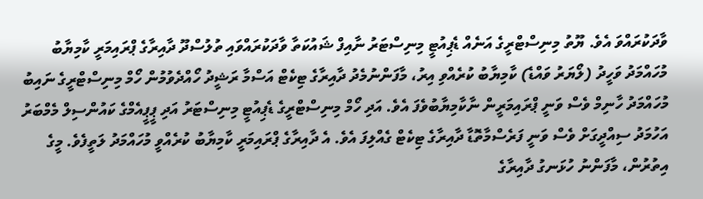ވާދަކުރައްވަ އެވެ. ޔޫތު މިނިސްޓްރީގެ އަނެއް ޑެޕިއުޓީ މިނިސްޓަރު ނާއިފް ޝައުކަތާ ވާދަކުރައްވައި ތުލުސްދޫ ދާއިރާގެ ޕްރައިމަރީ ކާމިޔާބު މުހައްމަދު ވަހީދު (ލޯޔަރު ވައްޑެ) ކާމިޔާބު ކުރެއްވި އިރު، މާފަންނުމެދު ދާއިރާގެ ޓިކެޓް އަސްމާ ރަޝީދު ހޯއްދެވުމުން ހޯމް މިނިސްޓްރީގެ ނައިބު މުހައްމަދު ހާނިމް ވެސް ވަނީ ޕްރައިމަރީން ނާކާމިޔާބުވެފަ އެވެ. އަދި ހޯމް މިނިސްޓްރީގެ ޑެޕިއުޓީ މިނިސްޓަރު އަދި ޕީޕީއެމްގެ ކައުންސިލް މެމްބަރު އަހުމަދު ސިއްދީގަށް ވެސް ވަނީ ފަރެސްމާތޮޑާ ދާއިރާގެ ޓިކެޓް ގެއްލިފަ އެވެ. އެ ދާއިރާގެ ޕްރައިމަރީ ކާމިޔާބު ކުރެއްވީ މުހައްމަދު ލަތީފެވެ. މީގެ އިތުރުން، މާފަންނު ހުޅަނގު ދާއިރާގެ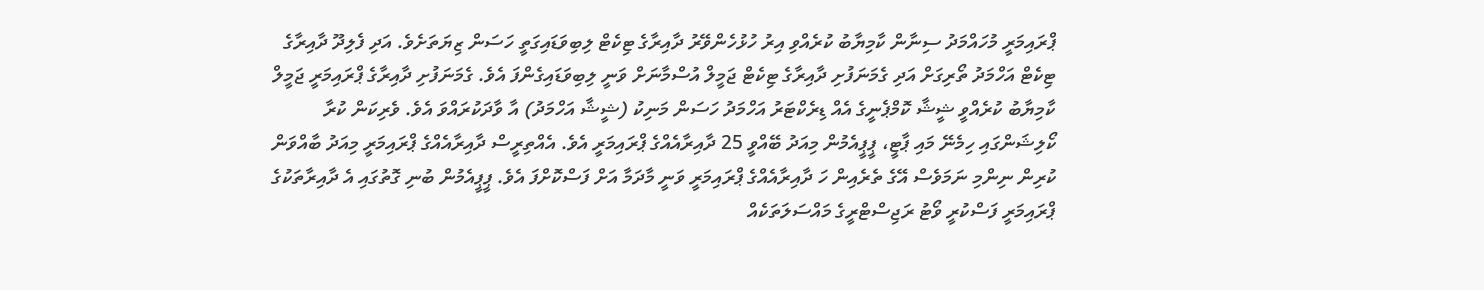ޕްރައިމަރީ މުހައްމަދު ސިނާން ކާމިޔާބު ކުރެއްވި އިރު ހުޅުހެންވޭރު ދާއިރާގެ ޓިކެޓް ލިބިވަޑައިގަތީ ހަސަން ޒިޔަތަށެވެ. އަދި ފެލިދޫ ދާއިރާގެ ޓިކެޓް އަހްމަދު ތޯރިގަށް އަދި ގެމަނަފުށި ދާއިރާގެ ޓިކެޓް ޖަމީލް އުސްމާނަށް ވަނީ ލިބިވަޑައިގެންފަ އެވެ. ގެމަނަފުށި ދާއިރާގެ ޕްރައިމަރީ ޖަމީލް ކާމިޔާބު ކުރެއްވީ ޝީޝާ ކޮމްޕެނީގެ އެއް ޑިރެކްޓަރު އަހްމަދު ހަސަން މަނިކު (ޝީޝާ އަހްމަދު) އާ ވާދަކުރައްވަ އެވެ. ވެރިކަން ކުރާ ކޯލިޝަންގައި ހިމެނޭ މައި ޕާޓީ، ޕީޕީއެމުން މިއަދު ބޭއްވީ 25 ދާއިރާއެއްގެ ޕްރައިމަރީ އެވެ. އެއްތިރީސް ދާއިރާއެއްގެ ޕްރައިމަރީ މިއަދު ބާއްވަން ކުރިން ނިންމި ނަމަވެސް އޭގެ ތެރެއިން ހަ ދާއިރާއެއްގެ ޕްރައިމަރީ ވަނީ މާދަމާ އަށް ފަސްކޮށްފަ އެވެ. ޕީޕީއެމުން ބުނި ގޮތުގައި އެ ދާއިރާތަކުގެ ޕްރައިމަރީ ފަސްކުރީ ވޯޓު ރަޖިސްޓްރީގެ މައްސަލަތަކެއް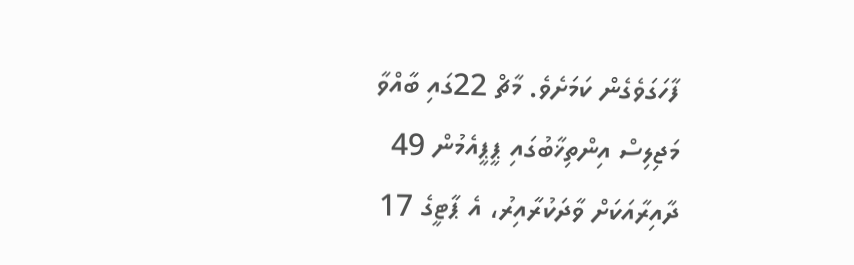ފާހަގަވެގެން ކަމަށެވެ. މާޗް 22ގައި ބާއްވާ މަޖިލިސް އިންތިޚާބުގައި ޕީޕީއެމުން 49 ދާއިރާއަކަށް ވާދަކުރާއިރު، އެ ޕާޓީގެ 17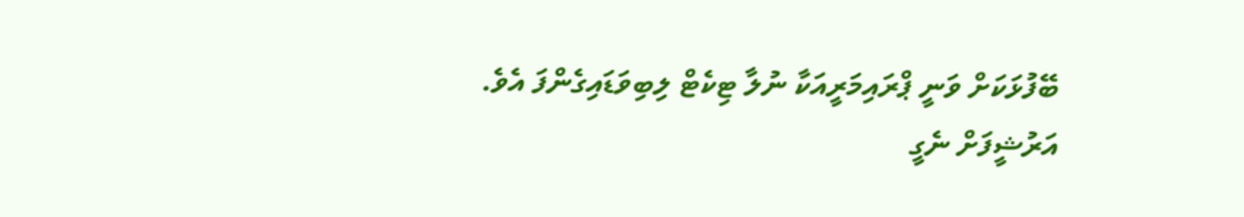ބޭފުޅަކަށް ވަނީ ޕްރައިމަރީއަކާ ނުލާ ޓިކެޓް ލިބިވަޑައިގެންފަ އެވެ.
އަރުޝީފަށް ނެގީ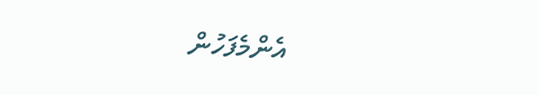އެންމެފަހުން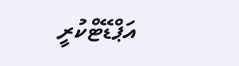އަޕްޑޭޓްކުރީ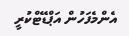އެންމެފަހުން އަޕްޑޭޓްކުރީ